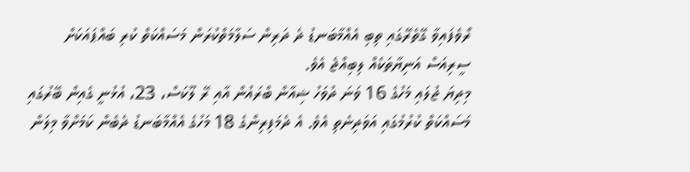ރޯވެފައިވާ ގޭތެރޭގައި ތިބި އެއްމާބަނޑު ދެ ދަރިން ސަލާމަތްކުރަން މަސައްކަތް ކުރި ބައްޕައަކަށް ސީރިއަސް އަނިޔާތަކެއް ލިބިއްޖެ އެވެ.
މިދިޔަ ޖުލައި މަހުގެ 16 ވަނަ ދުވަހު ޝިއާން ބްރައުން އާއި ރޭ ލޫކަސް، 23، އުޅުނީ ގެއިން ބޭރުގައި މަސައްކަތް ކުރުމުގައި އަވަދިނެތި އެވެ. އެ ދެމަފިރިންގެ 18 މަހުގެ އެއްމާބަނޑު ދެބެން ކަމަށްވާ މިލަން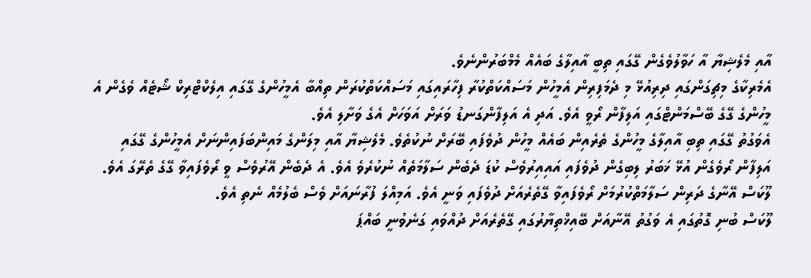އާއި މެލެޝިޔާ އާ ހަވާލުވެގެން ގޭގައި ތިބީ އާއިލާގެ ބައެއް މެމްބަރުންނެވެ.
އެމެރިކާގެ މިޗިގަންގައި ދިރިއުޅޭ މި ދެމަފިރިން އެމީހުން މަސައްކަތްކުރާ ފިހާރައިގައި މަސައްކަތްކުރަން ތިއްބާ އެމީހުންގެ ގޭގައި އިލެކްޓްރިކް ޝޯޓެއް ވެގެން އެ މީހުންގެ ގޭގެ ބޭސްމަންޓްގައި އަލިފާން ރޯވީ އެވެ. އަދި އެ އަލިފާންގަނޑު ވަރަށް އަވަހަށް އެގެ ވަށާލި އެވެ.
އެވަގުތު ގޭގައި ތިބި އާއިލާގެ މީހުންގެ ތެރެއިން ބައެއް މީހުން ދުވެފައި ބޭރަށް ނުކުތެވެ. މެލެޝިޔާ އާއި މިލަންގެ މައިންބަފައިންނަށް އެމީހުންގެ ގޭގައި އަލިފާން ރޯވެގެން އުޅޭ ޚަބަރު ލިބިގެން ދުވެފައި އައިއިރުވެސް ކުޑަ ދެބެން ސަލާމަތެއް ނުކުރެވެ އެވެ. އެ ދެބެން އޭރުވެސް ވީ ރޯވެފައިވާ ގޭގެ ތެރޭގަ އެވެ.
ލޫކަސް އޭނާގެ ދަރިން ސަލާމަތްކުރުމަށް ރޯވެފައިވާ ގޭތެރެއަށް ދުވެފައި ވަނީ އެވެ. އަމިއްލަ ފުރާނައަށް ވެސް ބެލުމެއް ނެތި އެވެ.
ލޫކަސް ބުނި ގޮތުގައި އެ ވަގުތު އޭނާއަށް ބޭއިޚްތިޔާރުގައި ގޭތެރެއަށް ދުއްވައި ގަނެވުނީ ބައްޕަ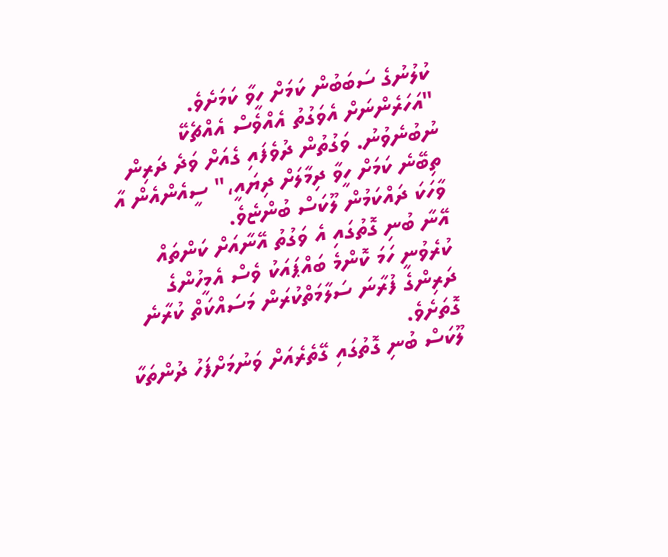ކުލުނުގެ ސަބަބުން ކަމަށް ހީވާ ކަމަށެވެ.
"އަހަރެންނަށް އެވަގުތު އެއްވެސް އެއްޗެކޭ ނުބުނެވުނު. ވަގުތުން ދުވެފައި ގެއަށް ވަދެ ދަރިން ތިބޭނެ ކަމަށް ހީވާ ދިމާލަށް ދިޔައީ،" ސީއެންއެން އާ ވާހަކަ ދައްކަމުން ލޫކަސް ބުންޏެވެ.
އޭނާ ބުނި ގޮތުގައި އެ ވަގުތު އޭނާއަށް ކަންތައް ކުރެވުނީ ހަމަ ކޮންމެ ބައްޕައަކު ވެސް އެމީހުންގެ ދަރިންގެ ފުރާނަ ސަލާމަތްކުރަން މަސައްކަތް ކުރާނެ ގޮތަށެވެ.
ލޫކަސް ބުނި ގޮތުގައި ގޭތެރެއަށް ވަނުމަށްފަހު ދުންތަކާ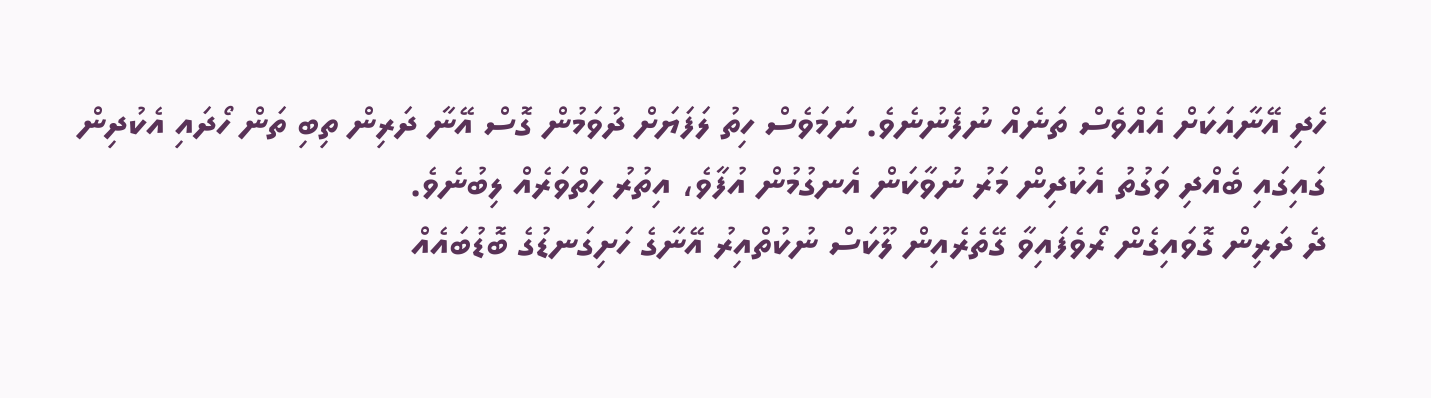ހެދި އޭނާއަކަށް އެއްވެސް ތަނެއް ނުފެނުނެވެ. ނަމަވެސް ހިތު ލަފަޔަށް ދުވަމުން ގޮސް އޭނާ ދަރިން ތިބި ތަން ހޯދައި އެކުދިން ގައިގައި ބެއްދި ވަގުތު އެކުދިން މަރު ނުވާކަން އެނގުމުން އުފާވެ، އިތުރު ހިތްވަރެއް ލިބުނެވެ.
ދެ ދަރިން ގޮވައިގެން ރޯވެފައިވާ ގޭތެރެއިން ލޫކަސް ނުކުތްއިރު އޭނާގެ ހަށިގަނޑުގެ ބޮޑުބައެއް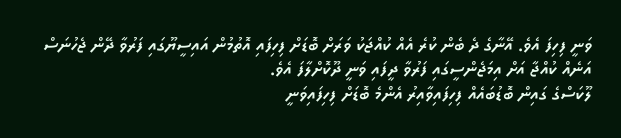ވަނީ ފިހިފަ އެވެ. އޭނާގެ ދެ ބެން ކުރެ އެއް ކުއްޖަކު ވަރަށް ބޮޑަށް ފިހިފައި އޮތުމުން އައިސީޔޫގައި ފަރުވާ ދޭން ޖެހުނަސް އަނެއް ކުއްޖާ އަށް އިމަޖެންސީގައި ފަރުވާ ދީފައި ވަނީ ދޫކޮށްލާފަ އެވެ.
ލޫކަސްގެ ގައިން ބޮޑުބައެއް ފިހިފައިވާއިރު އެންމެ ބޮޑަށް ފިހިފައިވަނީ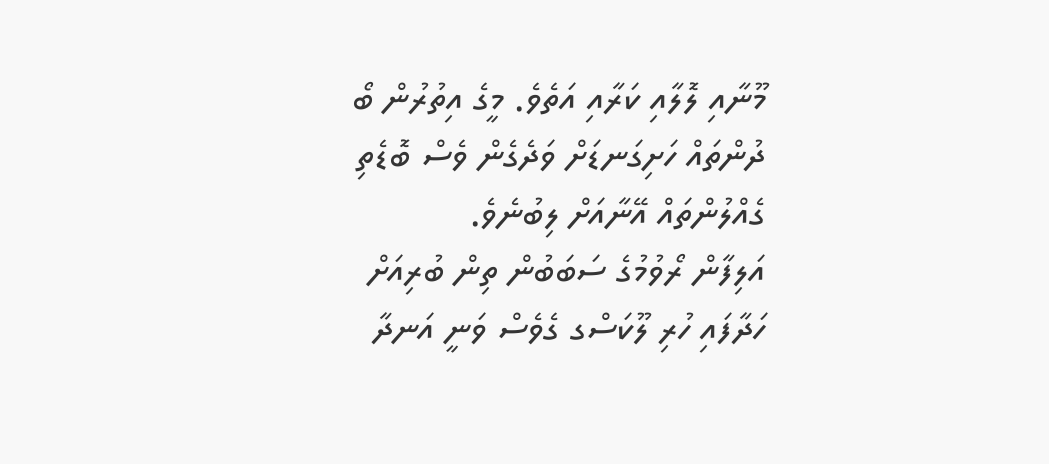މޫނާއި ލޮލާއި ކަރާއި އަތެވެ. މީގެ އިތުރުން ބޯ ދުންތައް ހަށިގަނޑަށް ވަދެގެން ވެސް ބޮޑެތި ގެއްލުންތައް އޭނާއަށް ލިބުނެވެ.
އަލިފާން ރޯވުމުގެ ސަބަބުން ތިން ބުރިއަށް ހަދާފައި ހުރި ލޫކަސްގ ގެވެސް ވަނީ އަނދާ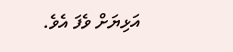އަޅިޔަށް ވެފަ އެވެ.